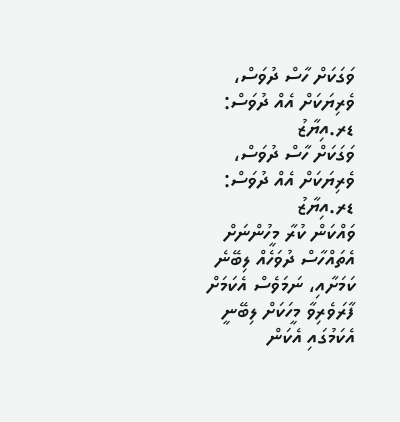ވަގަކަށް ހާސް ދުވަސް، ވެރިޔަކަށް އެއް ދުވަސް: ޑރ.އިޔާޒު
ވަގަކަށް ހާސް ދުވަސް، ވެރިޔަކަށް އެއް ދުވަސް: ޑރ.އިޔާޒު
ވައްކަން ކުރާ މީހުންނަށް އެތައްހާސް ދުވަހެއް ލިބޭނެ ކަމަށާއި، ނަމަވެސް އެކަމަށް ފާރަވެރިވާ މީހަކަށް ލިބޭނީ އެކަމުގައި އެކަން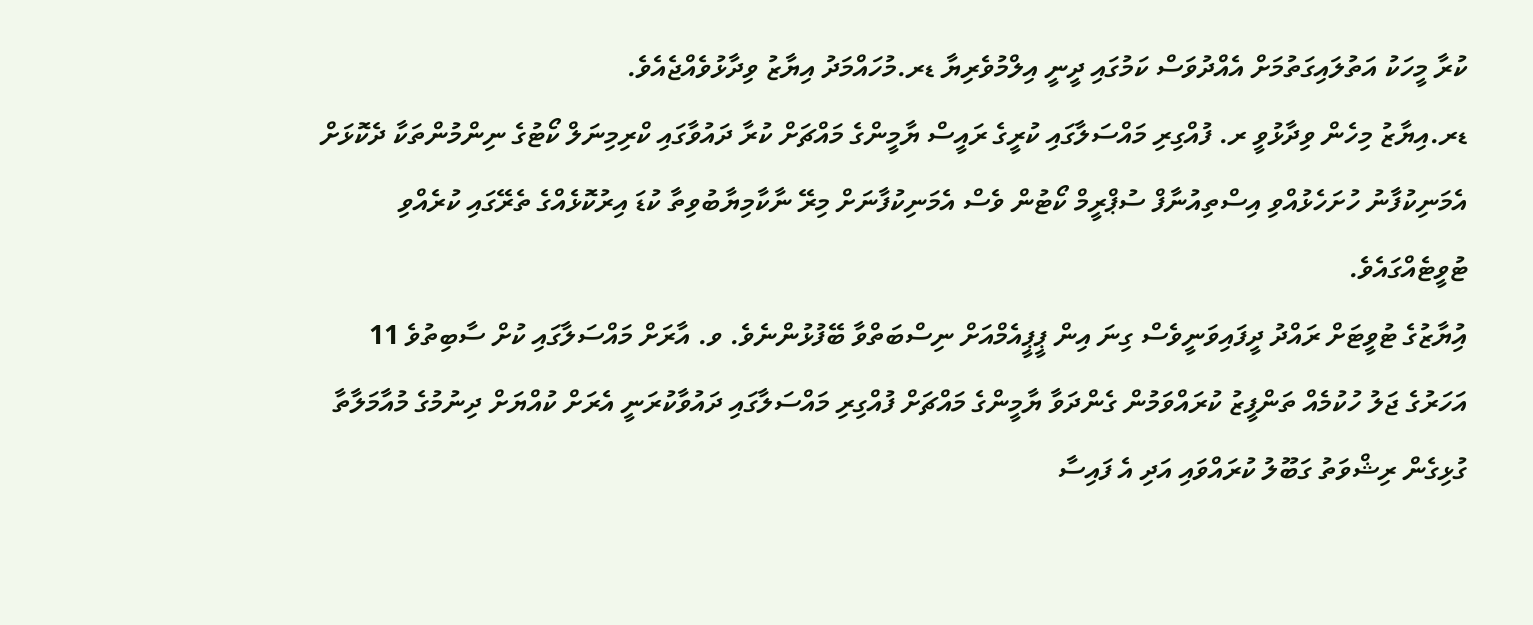ކުރާ މީހަކު އަތުލައިގަތުމަށް އެއްދުވަސް ކަމުގައި ދީނީ އިލްމުވެރިޔާ ޑރ.މުހައްމަދު އިޔާޒު ވިދާޅުވެއްޖެއެވެ.
ޑރ.އިޔާޒު މިހެން ވިދާޅުވީ ރ. ފުއްގިރި މައްސަލާގައި ކުރީގެ ރައީސް ޔާމީންގެ މައްޗަށް ކުރާ ދައުވާގައި ކްރިމިނަލް ކޯޓުގެ ނިންމުންތަކާ ދެކޮޅަށް އެމަނިކުފާނު ހުށަހެޅުއްވި އިސްތިއުނާފް ސުޕްރީމް ކޯޓުން ވެސް އެމަނިކުފާނަށް މިރޭ ނާކާމިޔާބުވިތާ ކުޑަ އިރުކޮޅެއްގެ ތެރޭގައި ކުރެއްވި ޓުވީޓެއްގައެވެ.
އިުޔާޒުގެ ޓުވީޓަށް ރައްދު ދީފައިވަނީވެސް ގިނަ އިން ޕީޕީއެމްއަށް ނިސްބަތްވާ ބޭފުޅުންނެވެ. ވ. އާރަށް މައްސަލާގައި ކުށް ސާބިތުވެ 11 އަހަރުގެ ޖަލު ހުކުމެއް ތަންފީޒު ކުރައްވަމުން ގެންދަވާ ޔާމީންގެ މައްޗަށް ފުއްގިރި މައްސަލާގައި ދައުވާކުރަނީ އެރަށް ކުއްޔަށް ދިނުމުގެ މުއާމަލާތާ ގުޅިގެން ރިޝްވަތު ގަބޫލު ކުރައްވައި އަދި އެ ފައިސާ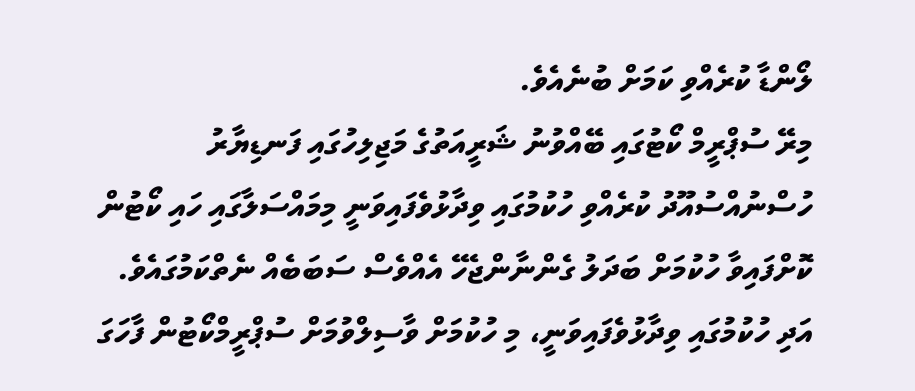ލޯންޑާ ކުރެއްވި ކަމަށް ބުނެއެވެ.
މިރޭ ސުޕްރީމް ކޯޓުގައި ބޭއްވުނު ޝަރީއަތުގެ މަޖިލިހުގައި ފަނޑިޔާރު ހުސްނުއްސުއޫދު ކުރެއްވި ހުކުމުގައި ވިދާޅުވެފައިވަނީ މިމައްސަލާގައި ހައި ކޯޓުން ކޮށްފައިވާ ހުކުމަށް ބަދަލު ގެންނާންޖެހޭ އެއްވެސް ސަބަބެއް ނެތްކަމުގައެވެ. އަދި ހުކުމުގައި ވިދާޅުވެފައިވަނީ، މި ހުކުމަށް ވާސިލްވުމަށް ސުޕްރީމްކޯޓުން ފާހަގަ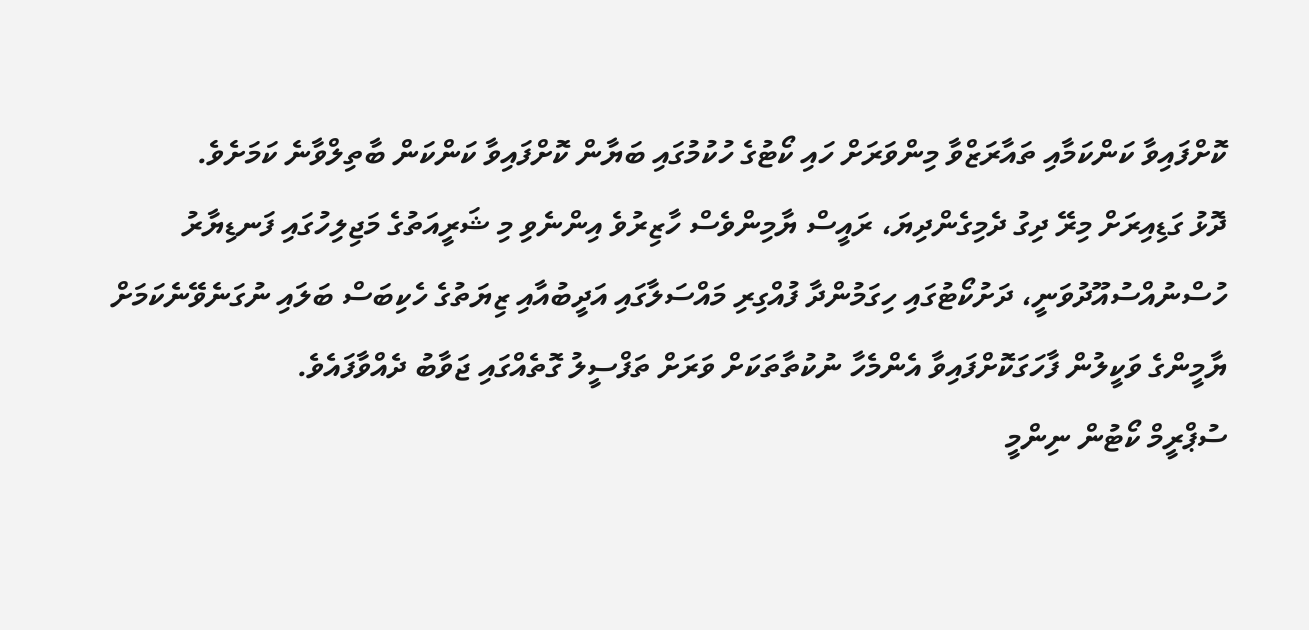ކޮށްފައިވާ ކަންކަމާއި ތައާރަޒްވާ މިންވަރަށް ހައި ކޯޓުގެ ހުކުމުގައި ބަޔާން ކޮށްފައިވާ ކަންކަން ބާތިލްވާނެ ކަމަށެވެ.
ދޮޅު ގަޑިއިރަށް މިރޭ ދިގު ދެމިގެންދިޔަ، ރައީސް ޔާމިންވެސް ހާޒިރުވެ އިންނެވި މި ޝަރީއަތުގެ މަޖިލިހުގައި ފަނޑިޔާރު ހުސްނުއްސުއޫދުވަނީ، ދަށުކޯޓުގައި ހިގަމުންދާ ފުއްގިރި މައްސަލާގައި އަދީބުއާއި ޒިޔަތުގެ ހެކިބަސް ބަލައި ނުގަނެވޭނެކަމަށް ޔާމީންގެ ވަކީލުން ފާހަގަކޮށްފައިވާ އެންމެހާ ނުކުތާތަކަށް ވަރަށް ތަފްސީލު ގޮތެއްގައި ޖަވާބު ދެއްވާފައެވެ.
ސުޕްރީމް ކޯޓުން ނިންމީ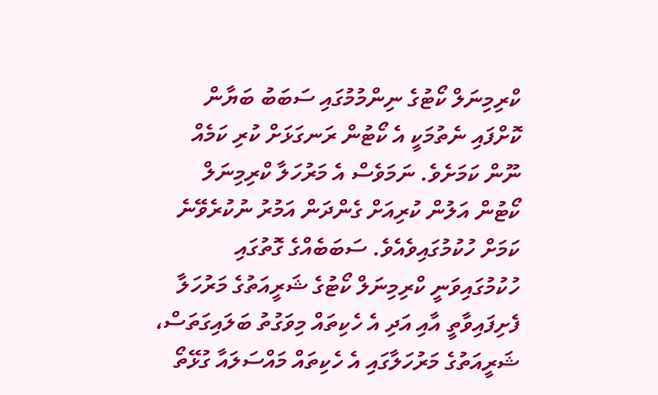ކްރިމިނަލް ކޯޓުގެ ނިންމުމުގައި ސަބަބު ބަޔާން ކޮށްފައި ނެތުމަކީ އެ ކޯޓުން ރަނގަޅަށް ކުރި ކަމެއް ނޫން ކަމަށެވެ. ނަމަވެސް އެ މަރުހަލާ ކްރިމިނަލް ކޯޓުން އަލުން ކުރިއަށް ގެންދަން އަމުރު ނުކުރެވޭނެ ކަމަށް ހުކުމުގައިވެއެވެ. ސަބަބެއްގެ ގޮތުގައި ހުކުމުގައިވަނީ ކްރިމިނަލް ކޯޓުގެ ޝަރީއަތުގެ މަރުހަލާ ފެށިފައިވާތީ އާއި އަދި އެ ހެކިތައް މިވަގުތު ބަލައިގަތަސް، ޝަރީއަތުގެ މަރުހަލާގައި އެ ހެކިތައް މައްސަލައާ ގުޅޭތޯ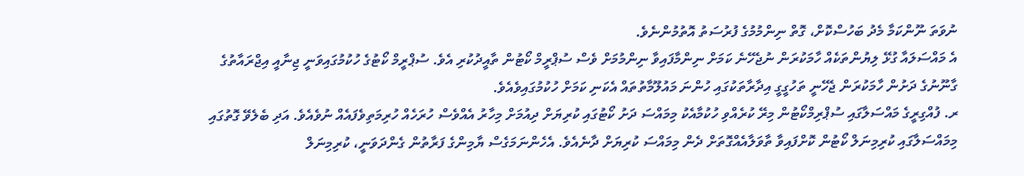ނުވަތަ ނޫންކަމާ މެދު ބަހުސްކޮށް، ގޮތް ނިންމުމުގެ ފުރުސަތު އޮތުމުންނެވެ.
އެ މައްސަލައާ ގުޅޭ ލިޔުންތަކެއް ހާމަކުރަން ނުޖެހޭނެ ކަމަށް ނިންމާފައިވާ ނިންމުމަށް ވެސް ސުޕްރީމް ކޯޓުން ތާއީދުކުރި އެވެ. ސުޕްރީމް ކޯޓުގެ ހުކުމުގައިވަނީ ޖިނާއީ އިޖްރައާތުގެ ގާނޫނުގެ ދަށުން ހާމަކުރަން ޖެހޭނީ ތަހުގީގީ އިދާރާތަކުގައި ހުންނަ މައުލޫމާތުތައް އެކަނި ކަމަށް ހުކުމުގައިވެއެވެ.
ރ. ފުއްގިރީގެ މައްސަލާގައި ސުޕްރިމްކޯޓުން މިރޭ ކުރެއްވި ހުކުމާއެކު މިމައްސަ ދަށު ކޯޓުގައި ކުރިޔަށް ދިއުމަށް މިހާރު އެއްވެސް ހުރަހެއް ހުރިމަތިވެފައެއް ނުވެއެވެ. އަދި ބެލެވޭ ގޮތުގައި މިމައްސަލާގައި ކުރިމިނަލް ކޯޓުން ކޮށްފައިވާ ތާވަލާއެއްގޮތަށް ދެން މިމައްސަ ކުރިޔަށް ދާނެއެވެ. އެހެންނަމަގެސް ޔާމިންގެ ފަރާތުން ގެންދަވަނީ، ކުރިމިނަލް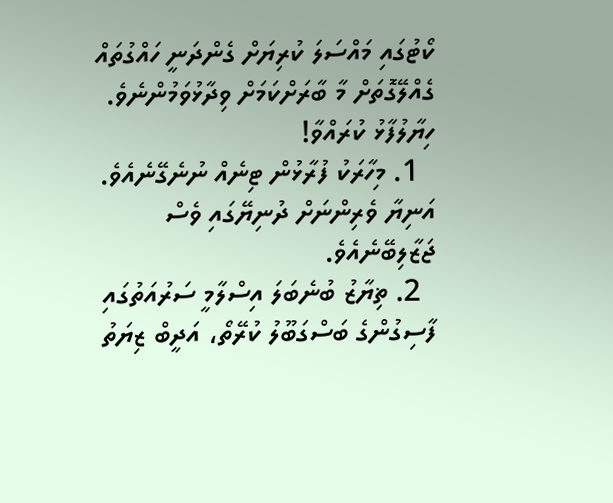ކޯޓުގައި މައްސަލަ ކުރިޔަށް ގެންދަނީ ހައްގުތައް ގެއްލޭގޮތަށް މާ ބާރަށްކަމަށް ވިދާޅުވަމުންނެވެ.
ހިޔާލުފާޅު ކުރައްވާ!
  1. މިހާރަކު ފުރާޅުން ޓިނެއް ނުނެގޭނެއެވެ. އަނިޔާ ވެރިންނަށް ދުނިޔޭގައި ވެސް ޖަޒާލިބޭނެއެވެ.
  2. ޡިޔާޒު ބުނެބަލަ އިސްލާމީ ސަރުއަތުގައި ފާސިގުންގެ ބަސްގަބޫލު ކުރޭތޯ، އަދީބް ޒިޔަތު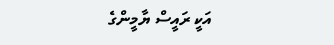އަކީ ރައީސް ޔާމީންގެ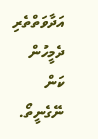އަދާވަތްތެރި ދެމީހުން ކަން ނޭގެނީތޯ.